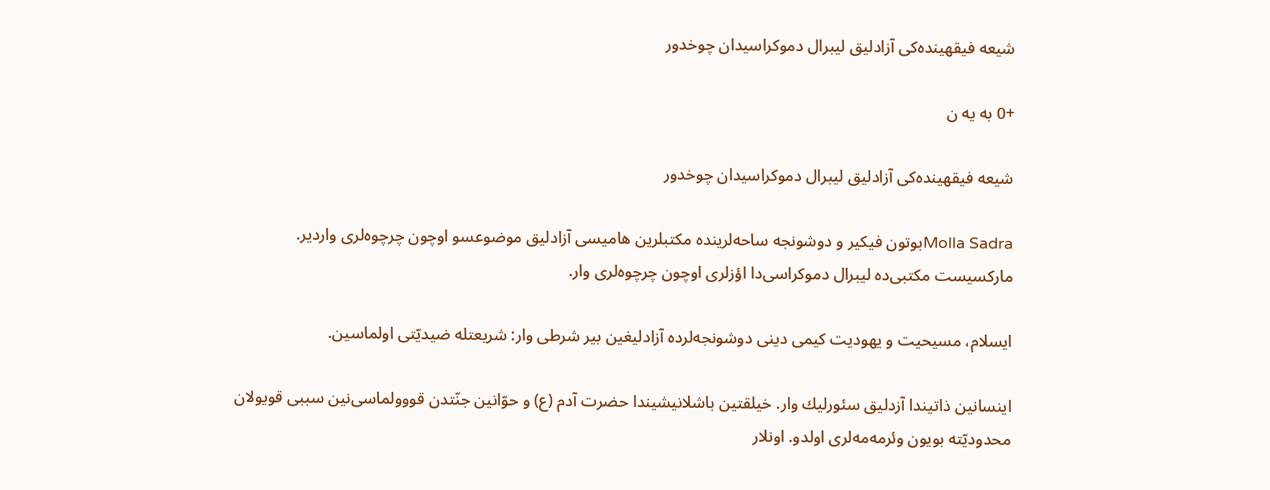شیعه فیقهینده‌كی آزادلیق لیبرال دموكراسیدان چوخدور

+0 به یه ن

شیعه فیقهینده‌كی آزادلیق لیبرال دموكراسیدان چوخدور

Molla Sadraبوتون فیكیر و دوشونجه ساحه‌لرینده مكتبلرین هامیسی آزادلیق موضوعسو اوچون چرچوه‌لری واردیر. ماركسیست مكتبی‌ده لیبرال دموكراسی‌دا اؤزلری اوچون چرچوه‌لری وار.

ایسلام، مسیحیت و یهودیت كیمی دینی دوشونجه‌لرده آزادلیغین بیر شرطی وار: شریعتله ضیدیّتی اولماسین.

اینسانین ذاتیندا آزدلیق سئورلیك وار. خیلقتین باشلانیشیندا حضرت آدم (ع) و حوّانین جنّتدن قووولماسی‌نین سببی قویولان محدودیّته بویون وئرمه‌مه‌لری اولدو. اونلار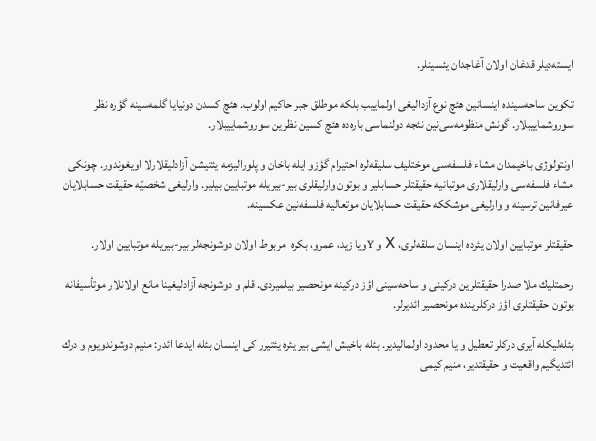ایسته‌دیلر قدغان اولان آغاجدان یئسینلر.

تكوین ساحه‌سینده اینسانین هئچ نوع آزدالیغی اولماییب بلكه موطلق جبر حاكیم اولوب. هئچ كسدن دونیایا گلمه‌سینه گؤره نظر سوروشماییبلار. گونش منظومه‌سی‌نین نئجه دولنماسی باره‌ده هئچ كسین نظرین سوروشماییبلار.

اونتولوژی باخیمدان مشاء فلسفه‌سی موختلیف سلیقه‌لره احتیرام گؤزو ایله باخان و پلورالیزمه یئتیشن آزادلیقلارلا اویغوندور. چونكی مشاء فلسفه‌سی وارلیقلاری موتبانیه حقیقتلر حسابلیر و بوتون وارلیقلری بیر-بیریله موتبایین بیلیر. وارلیغی شخصیّه حقیقت حسابلایان عیرفانین ترسینه و وارلیغی موشككه حقیقت حسابلایان موتعالیه فلسفه‌نین عكسینه.

حقیقتلر موتبایین اولان یئرده اینسان سلقه‌لری، X و Yویا زید، عمرو، بكره  مربوط اولان دوشونجه‌لر بیر-بیریله موتبایین اولار.

رحمتلیك ملا صدرا حقیقتلرین دركینی و ساحه‌سینی اؤز دركینه مونحصیر بیلمیردی. قلم و دوشونجه آزادلیغینا مانع اولانلار موتأسیفانه بوتون حقیقتلری اؤز دركلرینده مونحصیر ائدیرلر.

بئله‌لیكله آیری دركلر تعطیل و یا محدود اولمالیدیر. بئله باخیش ایشی بیر یئره یئتیرر كی اینسان بئله ایدعا ائدر: منیم دوشوندویوم و درك ائتدیگیم واقعیت و حقیقتدیر، منیم كیمی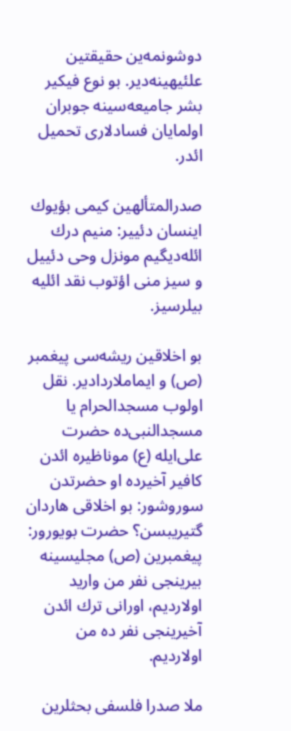دوشونمه‌ین حقیقتین علئیهینه‌دیر. بو نوع فیكیر بشر جامیعه‌سینه جوبران اولمایان فسادلاری تحمیل ائدر.

صدرالمتألهین كیمی بؤیوك اینسان دئییر: منیم درك ائله‌دیگیم مونزل وحی دئییل و سیز منی اؤتوب نقد ائلیه بیلرسیز.

بو اخلاقین ریشه‌سی پیغمبر (ص) و ایماملاردادیر. نقل اولوب مسجدالحرام یا مسجدالنبی‌ده حضرت علی‌ایله (ع) موناظیره ائدن كافیر آخیرده او حضرتدن سوروشور: بو اخلاقی هاردان گتیریبسن؟ حضرت بویورور: پیغمبرین (ص) مجلیسینه بیرینجی نفر من وارید اولاردیم، اورانی ترك ائدن آخیرینجی نفر ده من اولاردیم.

ملا صدرا فلسفی بحثلرین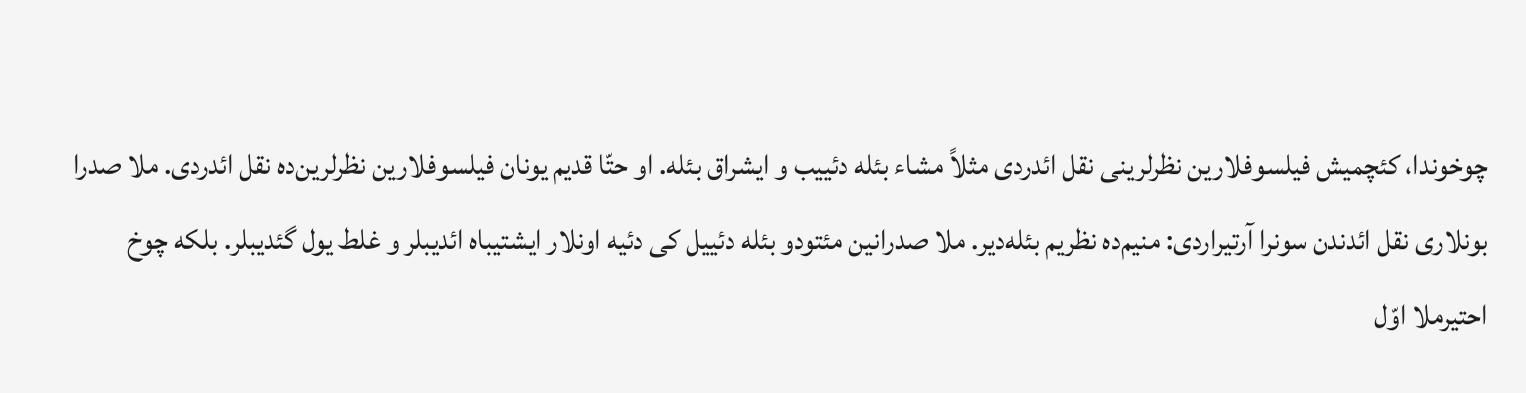چوخوندا، كئچمیش فیلسوفلارین نظرلرینی نقل ائدردی مثلاً مشاء بئله دئییب و ایشراق بئله. او حتّا قدیم یونان فیلسوفلارین نظرلرین‌ده نقل ائدردی. ملا صدرا بونلاری نقل ائدندن سونرا آرتیراردی: منیم‌ده نظریم بئله‌دیر. ملا صدرانین مئتودو بئله دئییل كی دئیه اونلار ایشتیباه ائدیبلر و غلط یول گئدیبلر. بلكه چوخ احتیرملا اوّل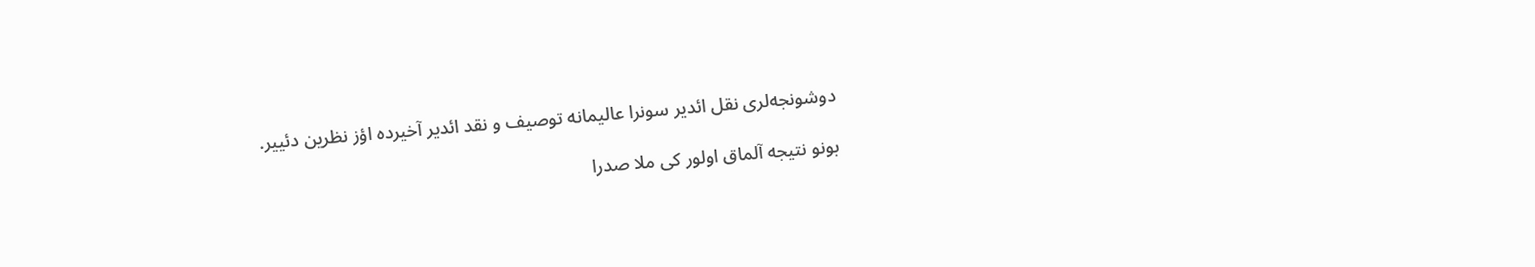دوشونجه‌لری نقل ائدیر سونرا عالیمانه توصیف و نقد ائدیر آخیرده اؤز نظرین دئییر.

بونو نتیجه آلماق اولور كی ملا صدرا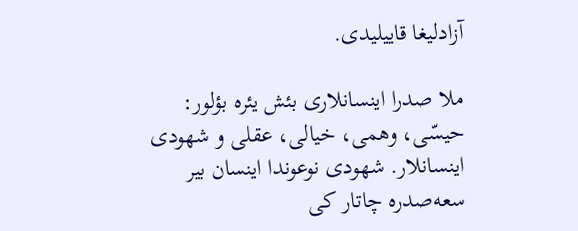آزادلیغا قاییلیدی.

ملا صدرا اینسانلاری بئش یئره بؤلور: حیسّی، وهمی، خیالی، عقلی و شهودی اینسانلار. شهودی نوعوندا اینسان بیر سعه‌صدره چاتار كی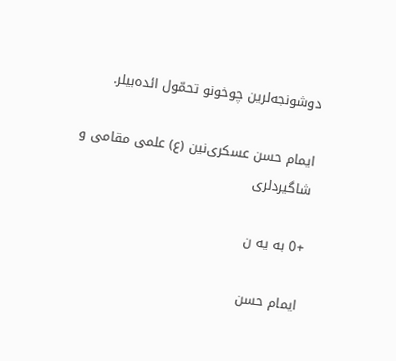دوشونجه‌لرین چوخونو تحمّول ائده‌بیلر.

ایمام حسن عسكری‌نین (ع) علمی مقامی و شاگیردلری

+0 به یه ن

ایمام حسن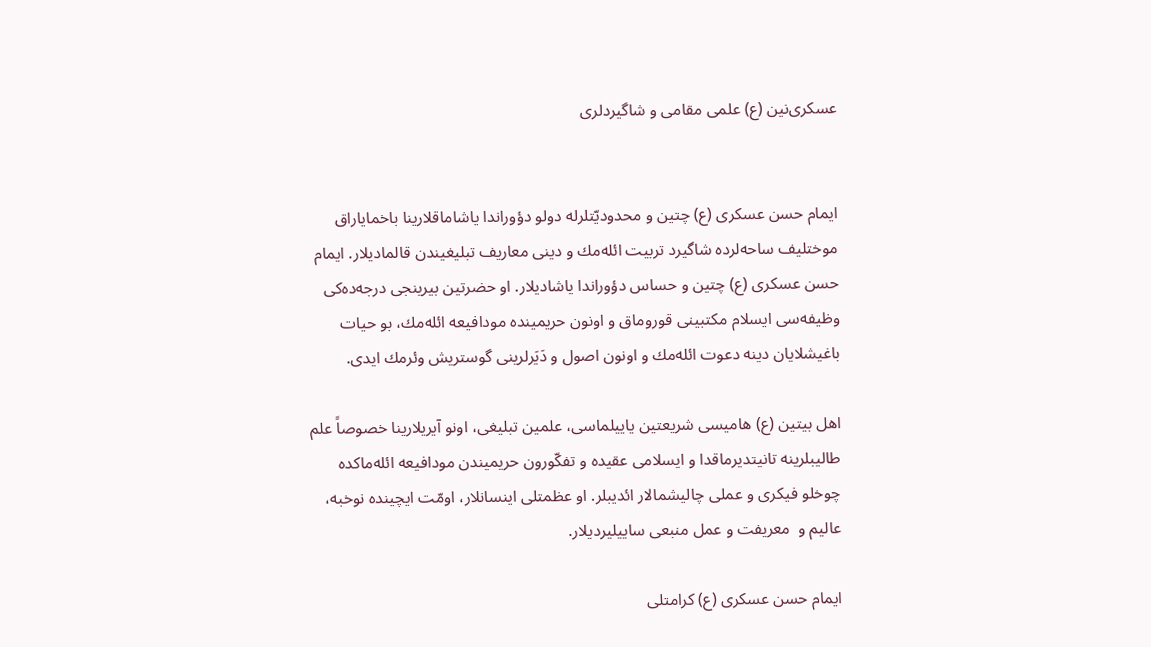عسكری‌نین (ع) علمی مقامی و شاگیردلری


ایمام حسن عسكری‌ (ع) چتین و محدودیّتلرله دولو دؤوراندا یاشاماقلارینا باخمایاراق موختلیف ساحه‌لرده شاگیرد تربیت ائله‌مك و دینی معاریف تبلیغیندن قالمادیلار. ایمام حسن عسكری‌ (ع) چتین و حساس دؤوراندا یاشادیلار. او حضرتین بیرینجی درجه‌ده‌كی وظیفه‌سی ایسلام مكتبینی قوروماق و اونون حریمینده مودافیعه ائله‌مك، بو حیات باغیشلایان دینه دعوت ائله‌مك و اونون اصول و دَیَرلرینی گوستریش وئرمك ایدی.

اهل بیتین (ع) هامیسی شریعتین یاییلماسی، علمین تبلیغی، اونو آیریلارینا خصوصاً علم طالیبلرینه تانیتدیرماقدا و ایسلامی عقیده و تفكّورون حریمیندن مودافیعه ائله‌ماكده چوخلو فیكری و عملی چالیشمالار ائدیبلر. او عظمتلی اینسانلار، اومّت ایچینده نوخبه، عالیم و  معریفت و عمل منبعی ساییلیردیلار.

ایمام حسن عسكری‌ (ع) كرامتلی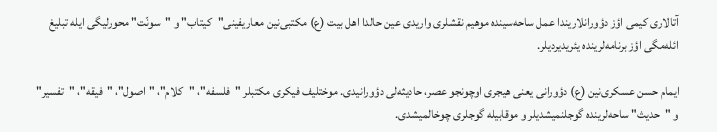آتالاری كیمی اؤز دؤورانلاریندا عمل ساحه‌سینده موهیم نقشلری واریدی عین حالدا اهل بیت (ع) مكتبی‌نین معاریفینی"كیتاب" و "سونّت" محورلیگی ایله تبلیغ ائله‌مگی اؤز برنامه‌لرینده یئریدیردیلر.

ایمام حسن عسكری‌نین (ع) دؤورانی یعنی هیجری اوچونجو عصر، حادیثه‌لی دؤورانیدی. موختلیف فیكری مكتبلر "فلسفه"، "كلام"، "اصول"، "فیقه"، "تفسیر" و "حدیث" ساحه‌لرینده گوجلنمیشدیلر و موقابیله گوجلری چوخالمیشدی.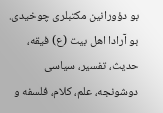بو دؤورانین مكتبلری چوخیدی. بو آرادا اهل بیت (ع) فیقه، حدیث، تفسیر، سیاسی دوشونجه، علم، كلام، فلسفه و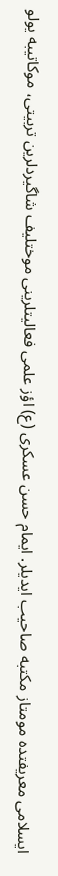ایسلامی معریفتده مومتاز مكتبه صاحیب ایدیلر. ایمام حسن عسكری‌ (ع) اؤز علمی فعالیتلرینی موختلیف شاگیردلرین تربیتی، موكاتیبه یولو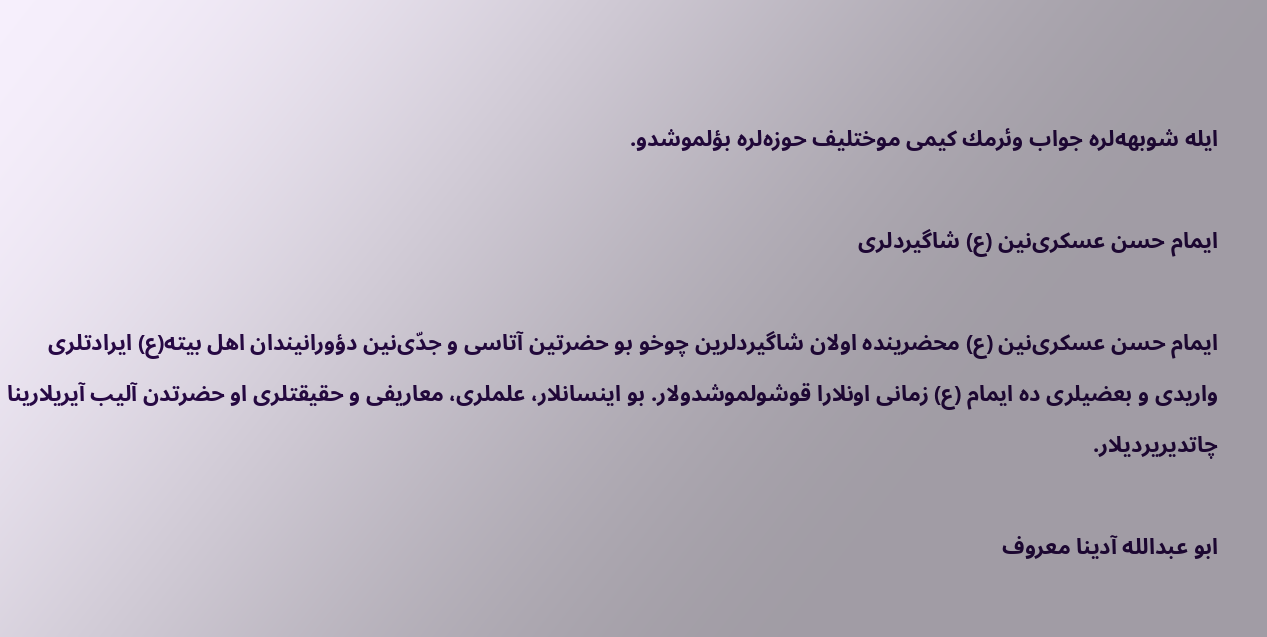ایله شوبهه‌لره جواب وئرمك كیمی موختلیف حوزه‌لره بؤلموشدو.

ایمام حسن عسكری‌نین (ع) شاگیردلری

ایمام حسن عسكری‌نین (ع) محضرینده اولان شاگیردلرین چوخو بو حضرتین آتاسی و جدّی‌نین دؤورانیندان اهل بیته(ع) ایرادتلری واریدی و بعضیلری ده ایمام (ع) زمانی اونلارا قوشولموشدولار. بو اینسانلار، علملری، معاریفی و حقیقتلری او حضرتدن آلیب آیریلارینا چاتدیریردیلار.

ابو عبدالله آدینا معروف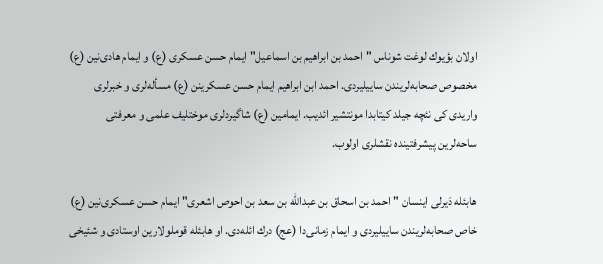اولان بؤیوك لوغت شوناس "احمد بن ابراهیم بن اسماعیل" ایمام حسن عسكری‌ (ع) و ایمام هادی‌نین (ع) مخصوص صحابه‌لریندن ساییلیردی. احمد ابن ابراهیم ایمام حسن عسكرینن (ع) مسأله‌لری و خبرلری واریدی كی نئچه جیلد كیتابدا مونتشیر ائدیب. ایمامین (ع) شاگیردلری موختلیف علمی و معرفتی ساحه‌لرین پیشرفتینده نقشلری اولوب.

هابئله دَیرلی اینسان "احمد بن اسحاق بن عبدالله بن سعد بن احوص اشعری" ایمام حسن عسكری‌نین (ع) خاص صحابه‌لریندن ساییلیردی و ایمام زمانی‌دا (عج) درك ائله‌دی. او هابئله قوملولارین اوستادی و شئیخی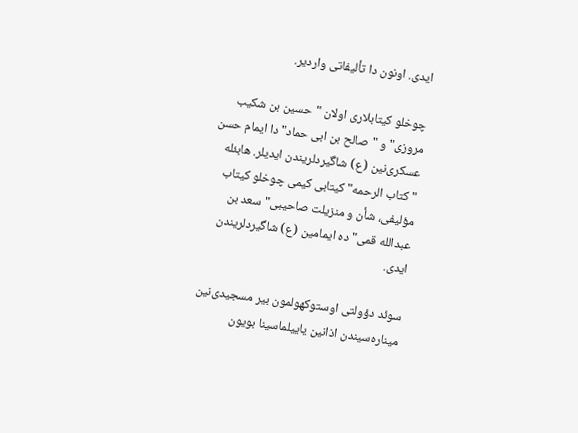ایدی. اونون دا تألیفاتی واردیر.

چوخلو كیتابلاری اولان "حسین بن شكیب مروزی" و "صالح بن ابی حماد" دا ایمام حسن عسكری‌نین (ع) شاگیردلریندن ایدیلر. هابئله "كتاب الرحمه" كیتابی كیمی چوخلو كیتاب مؤلیفی، شأن و منزیلت صاحیبی"سعد بن عبدالله قمی" ده ایمامین (ع) شاگیردلریندن ایدی.

سوئد دؤولتی اوستوكهولمون بیر مسجیدی‌نین میناره‌سیندن اذانین یاییلماسینا بویون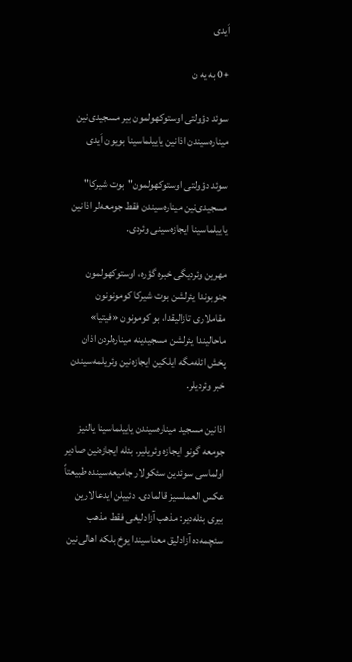اَیدی

+0 به یه ن

سوئد دؤولتی اوستوكهولمون بیر مسجیدی‌نین میناره‌سیندن اذانین یاییلماسینا بویون اَیدی

سوئد دؤولتی اوستوكهولمون"بوت شیركا" مسجیدی‌نین میناره‌سیندن فقط جومعه‌لر اذانین یاییلماسینا ایجازه‌سینی وئردی.

مهرین وئردیگی خبره گؤره، اوستوكهولمون جنوبوندا یئرلشن بوت شیركا كومونونون مقاملاری تازالیقدا، بو كومونون «فیتیا» ماحالیندا یئرلشن مسجیدینه میناره‌لردن اذان پخش ائله‌مگه ایلكین ایجازه‌نین وئریلمه‌سیندن خبر وئردیلر.

اذانین مسجید میناره‌سیندن یاییلماسینا یالنیز جومعه گونو ایجازه وئریلیر. بئله ایجازه‌نین صادیر اولماسی سوئدین سئكولار جامیعه‌سینده طبیعتاً عكس العملسیز قالمادی. دئییلن ایدعالارین بیری بئله‌دیر: مذهب آزادلیغی فقط مذهب سئچمه‌ده آزادلیق معناسیندا یوخ بلكه اهالی‌نین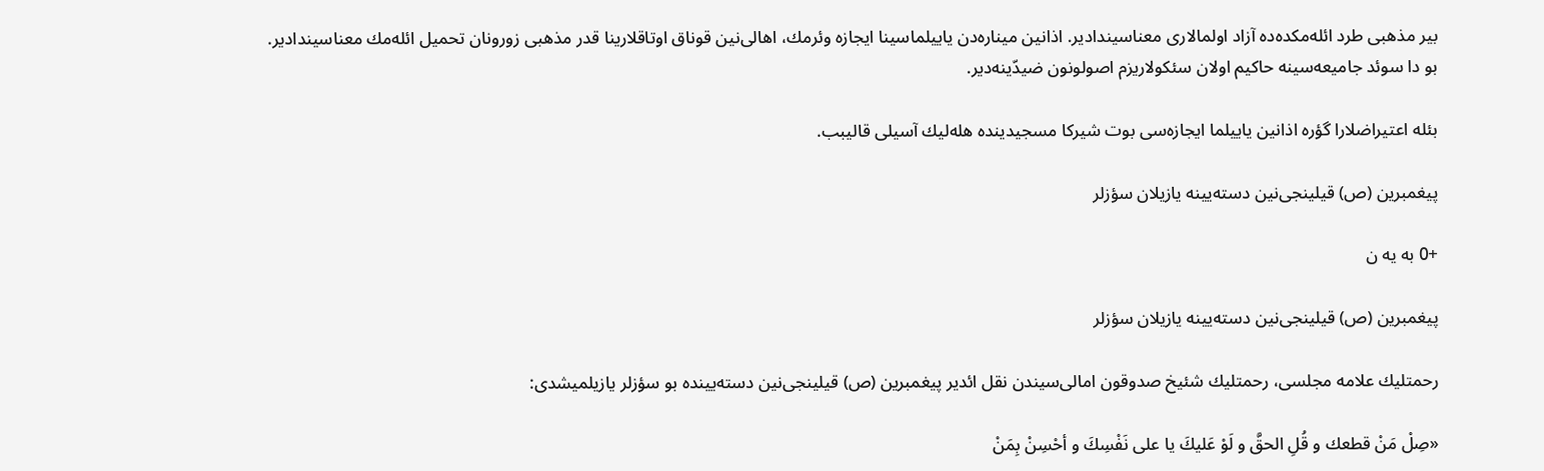بیر مذهبی طرد ائله‌مكده‌ده آزاد اولمالاری معناسیندادیر. اذانین میناره‌دن یاییلماسینا ایجازه وئرمك، اهالی‌نین قوناق اوتاقلارینا قدر مذهبی زورونان تحمیل ائله‌مك معناسیندادیر. بو دا سوئد جامیعه‌سینه حاكیم اولان سئكولاریزم اصولونون ضیدّینه‌دیر.

بئله اعتیراضلارا گؤره اذانین یاییلما ایجازه‌سی بوت شیركا مسجیدینده هله‌لیك آسیلی قالیبب.

پیغمبرین (ص) قیلینجی‌نین دسته‌یینه یازیلان سؤزلر

+0 به یه ن

پیغمبرین (ص) قیلینجی‌نین دسته‌یینه یازیلان سؤزلر

رحمتلیك علامه مجلسی، رحمتلیك شئیخ صدوقون امالی‌سیندن نقل ائدیر پیغمبرین (ص) قیلینجی‌نین دسته‌یینده بو سؤزلر یازیلمیشدی:

«صِلْ مَنْ قطعك و قُلِ الحقَّ و لَوْ عَلیكَ یا علی نَفْسِكَ و أحْسِنْ بِمَنْ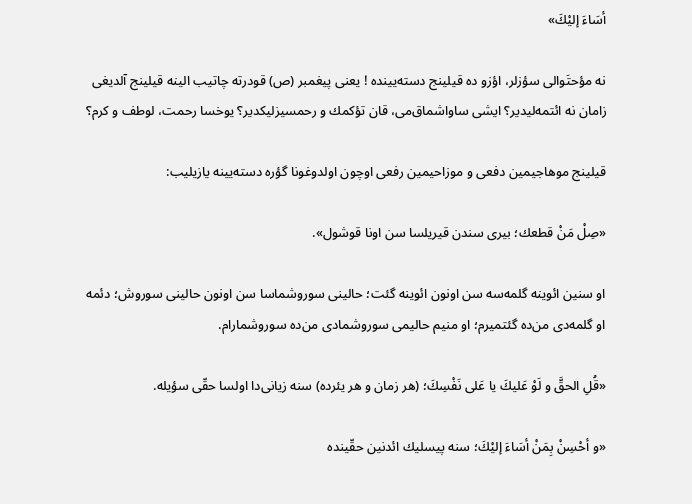أسَاءَ إلیْكَ»

نه مؤحتَوالی سؤزلر، اؤزو ده قیلینج دسته‌یینده ! یعنی پیغمبر (ص) قودرته چاتیب الینه قیلینج آلدیغی زامان نه ائتمه‌لیدیر؟ ایشی ساواشماق‌می، قان تؤكمك‌ و رحمسیزلیكدیر؟ یوخسا رحمت، لوطف و كرم؟

قیلینج موهاجیمین دفعی و موزاحیمین رفعی اوچون اولدوغونا گؤره دسته‌یینه یازیلیب:

«صِلْ مَنْ قطعك؛ بیری سندن قیریلسا سن اونا قوشول».

او سنین ائوینه گلمه‌سه سن اونون ائوینه گئت؛ حالینی سوروشماسا سن اونون حالینی سوروش؛ دئمه‌ او گلمه‌دی من‌ده گئتمیرم؛ او منیم حالیمی سوروشمادی من‌ده سوروشمارام.

«قُلِ الحقَّ و لَوْ عَلیكَ یا عَلی نَفْسِكَ؛ (هر زمان و هر یئرده) سنه زیانی‌دا اولسا حقّی سؤیله.

«و أحْسِنْ بِمَنْ أسَاءَ إلیْكَ؛ سنه پیسلیك ائدنین حقّینده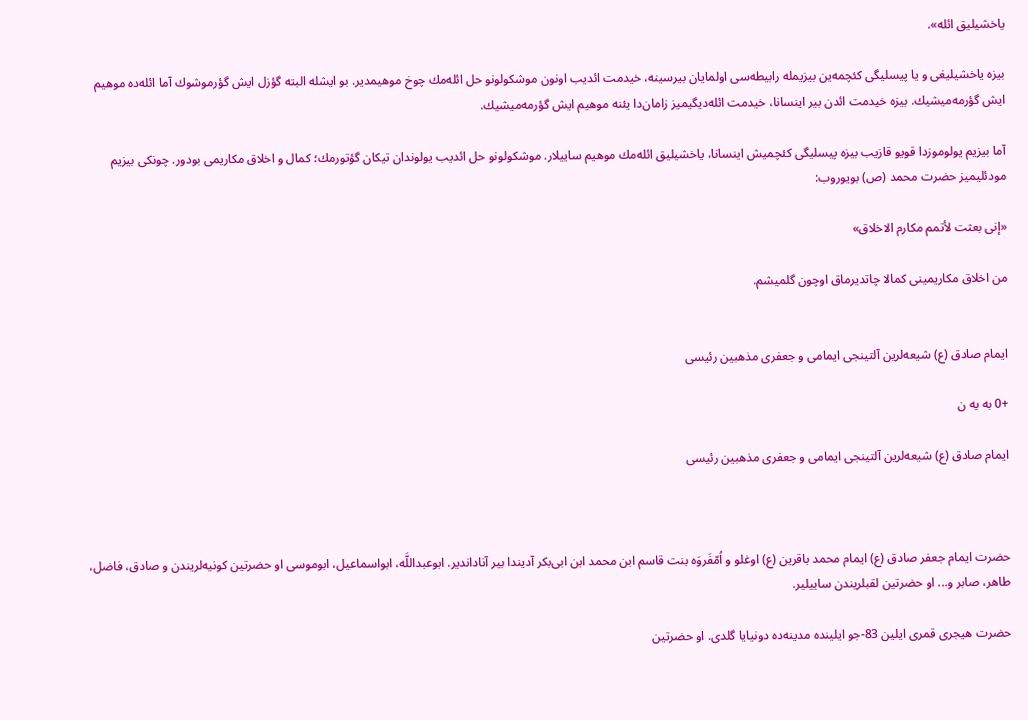یاخشیلیق ائله».

بیزه یاخشیلیغی و یا پیسلیگی كئچمه‌ین بیزیمله رابیطه‌سی اولمایان بیرسینه، خیدمت ائدیب اونون موشكولونو حل ائله‌مك چوخ موهیمدیر. بو ایشله البته گؤزل ایش گؤرموشوك آما ائله‌ده موهیم ایش گؤرمه‌میشیك. بیزه خیدمت ائدن بیر اینسانا، خیدمت ائله‌دیگیمیز زامان‌دا یئنه موهیم ایش گؤرمه‌میشیك.

آما بیزیم یولوموزدا قویو قازیب بیزه پیسلیگی كئچمیش اینسانا، یاخشیلیق ائله‌مك موهیم ساییلار. موشكولونو حل ائدیب یولوندان تیكان گؤتورمك؛ كمال و اخلاق مكاریمی بودور. چونكی بیزیم مودئلیمیز حضرت محمد (ص) بویوروب:

«إنی بعثت لأتمم مكارم الاخلاق»

من اخلاق مكاریمینی كمالا چاتدیرماق اوچون گلمیشم.


ایمام صادق (ع) شیعه‌لرین آلتینجی ایمامی و جعفری مذهبین رئیسی

+0 به یه ن

ایمام صادق (ع) شیعه‌لرین آلتینجی ایمامی و جعفری مذهبین رئیسی



حضرت ایمام جعفر صادق (ع) ایمام محمد باقرین (ع) اوغلو و اُمّفَروَه بنت قاسم ابن محمد ابن ابی‌بكر آدیندا بیر آناداندیر. ابوعبداللَّه، ابواسماعیل، ابوموسی او حضرتین كونیه‌لریندن و صادق، فاضل، طاهر، صابر و... او حضرتین لقبلریندن ساییلیر.

حضرت هیجری قمری ایلین 83-جو ایلینده مدینه‌ده دونیایا گلدی. او حضرتین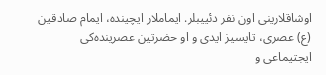اوشاقلارینی اون نفر دئییبلر. ایماملار ایچینده، ایمام صادقین (ع) عصری، تایسیز ایدی و او حضرتین عصرینده‌كی ایجتیماعی و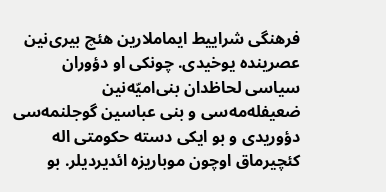فرهنگی شراییط ایماملارین هئچ بیری‌نین عصرینده یوخیدی. چونكی او دؤوران سیاسی لحاظدان بنی‌امیّه‌نین ضعیفله‌مه‌سی و بنی عباسین گوجلنمه‌سی دؤوریدی و بو ایكی دسته حكومتی اله كئچیرماق اوچون موباریزه ائدیردیلر. بو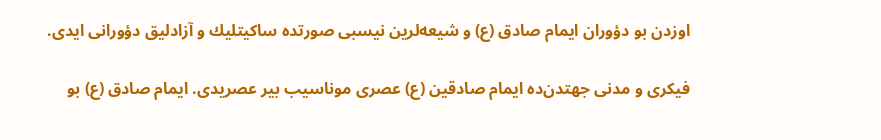اوزدن بو دؤوران ایمام صادق (ع) و شیعه‌لرین نیسبی صورتده ساكیتلیك و آزادلیق دؤورانی ایدی.

فیكری و مدنی جهتدن‌ده ایمام صادقین (ع) عصری موناسیب بیر عصریدی. ایمام صادق (ع) بو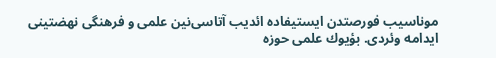موناسیب فورصتدن ایستیفاده ائدیب آتاسی‌نین علمی و فرهنگی نهضتینی ایدامه وئردی. بؤیوك علمی حوزه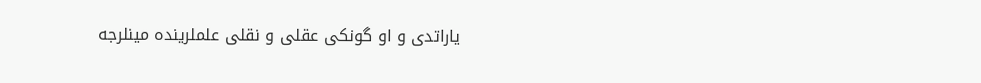یاراتدی و او گونكی عقلی و نقلی علملرینده مینلرجه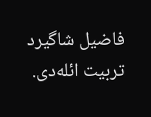فاضیل شاگیرد تربیت ائله‌دی.